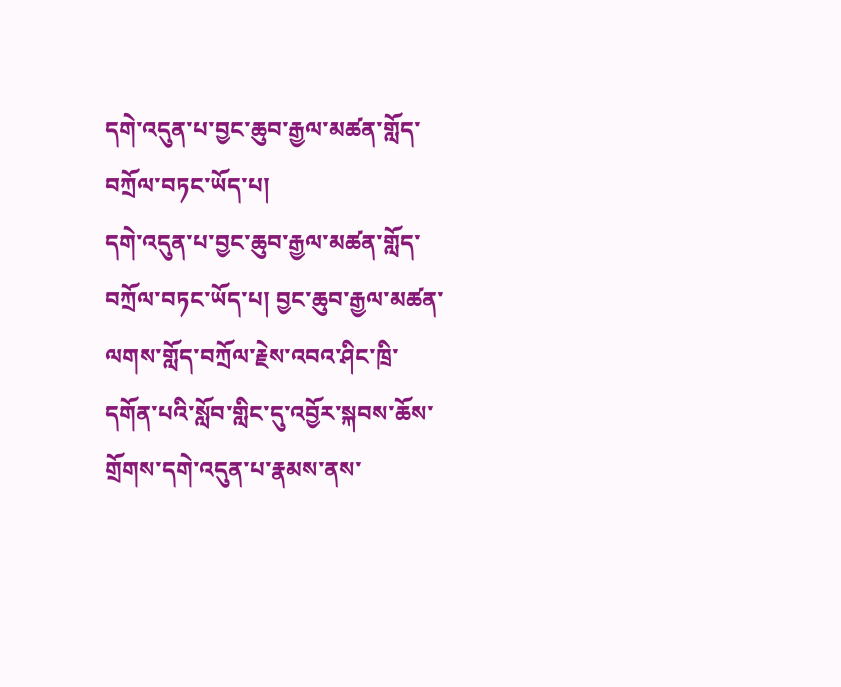དགེ་འདུན་པ་བྱང་ཆུབ་རྒྱལ་མཚན་གློད་བཀྲོལ་བཏང་ཡོད་པ།
དགེ་འདུན་པ་བྱང་ཆུབ་རྒྱལ་མཚན་གློད་བཀྲོལ་བཏང་ཡོད་པ། བྱང་ཆུབ་རྒྱལ་མཚན་ལགས་གློད་བཀྲོལ་རྗེས་འབའ་ཤིང་ཁྲི་དགོན་པའི་སློབ་གླིང་དུ་འབྱོར་སྐབས་ཆོས་གྲོགས་དགེ་འདུན་པ་རྣམས་ནས་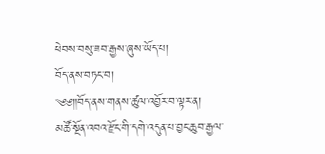ཕེབས་བསུ་ཟབ་རྒྱས་ཞུས་ཡོད་པ།
བོད་ནས་བཏང་བ།
༄༅༎བོད་ནས་གནས་ཚུལ་འབྱོར་བ་ལྟར་ན།  མཚོ་སྔོན་འབའ་རྫོང་གི་དགེ་འདུན་པ་བྱང་ཆུབ་རྒྱལ་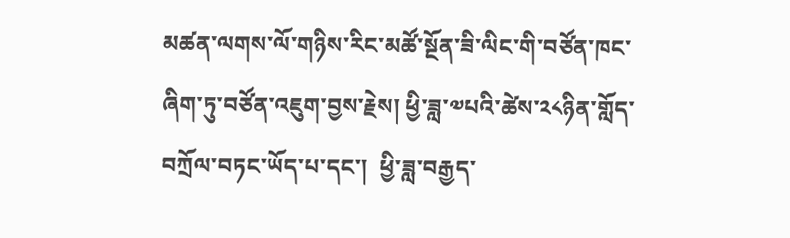མཚན་ལགས་ལོ་གཉིས་རིང་མཚོ་སྔོན་ཟི་ལིང་གི་བཙོན་ཁང་ཞིག་ཏུ་བཙོན་འཇུག་བྱས་རྗེས། ཕྱི་ཟླ་༧པའི་ཚེས་༢༨ཉིན་གློད་བཀྲོལ་བཏང་ཡོད་པ་དང་།  ཕྱི་ཟླ་བརྒྱད་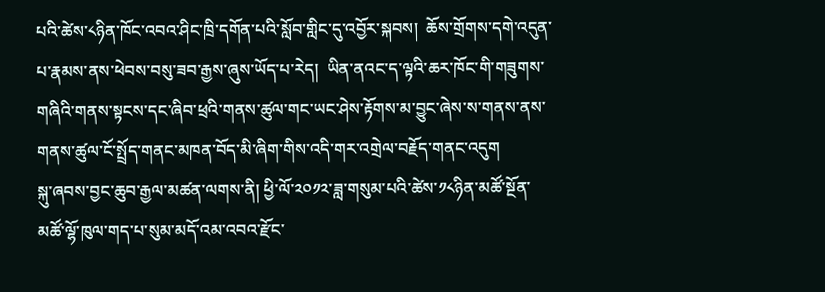པའི་ཚེས་༨ཉིན་ཁོང་འབའ་ཤིང་ཁྲི་དགོན་པའི་སློབ་གླིང་དུ་འབྱོར་སྐབས།  ཆོས་གྲོགས་དགེ་འདུན་པ་རྣམས་ནས་ཕེབས་བསུ་ཟབ་རྒྱས་ཞུས་ཡོད་པ་རེད།  ཡིན་ནའང་ད་ལྟའི་ཆར་ཁོང་གི་གཟུགས་གཞིའི་གནས་སྟངས་དང་ཞིབ་ཕྲའི་གནས་ཚུལ་གང་ཡང་ཤེས་རྟོགས་མ་བྱུང་ཞེས་ས་གནས་ནས་གནས་ཚུལ་ངོ་སྤྲོད་གནང་མཁན་བོད་མི་ཞིག་གིས་འདི་གར་འགྲེལ་བརྗོད་གནང་འདུག
སྐུ་ཞབས་བྱང་ཆུབ་རྒྱལ་མཚན་ལགས་ནི། ཕྱི་ལོ་༢༠༡༢་ཟླ་གསུམ་པའི་ཚེས་༡༨ཉིན་མཚོ་སྔོན་མཚོ་ལྷོ་ཁུལ་གད་པ་སུམ་མདོ་འམ་འབའ་རྫོང་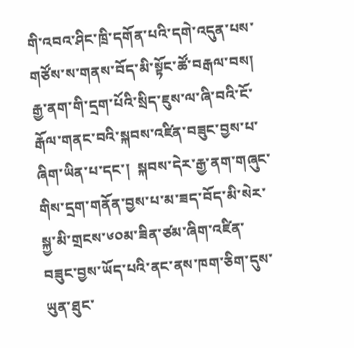གི་འབའ་ཤིང་ཁྲི་དགོན་པའི་དགེ་འདུན་པས་གཙོས་ས་གནས་བོད་མི་སྟོང་ཚོ་བརྒལ་བས། རྒྱ་ནག་གི་དྲག་པོའི་སྲིད་ཇུས་ལ་ཞི་བའི་ངོ་རྒོལ་གནང་བའི་སྐབས་འཛིན་བཟུང་བྱས་པ་ཞིག་ཡིན་པ་དང་།  སྐབས་དེར་རྒྱ་ནག་གཞུང་གིས་དྲག་གནོན་བྱས་པ་མ་ཟད་བོད་མི་སེར་སྐྱ་མི་གྲངས་༦༠མ་ཟིན་ཙམ་ཞིག་འཛིན་བཟུང་བྱས་ཡོད་པའི་ནང་ནས་ཁག་ཅིག་དུས་ཡུན་ཐུང་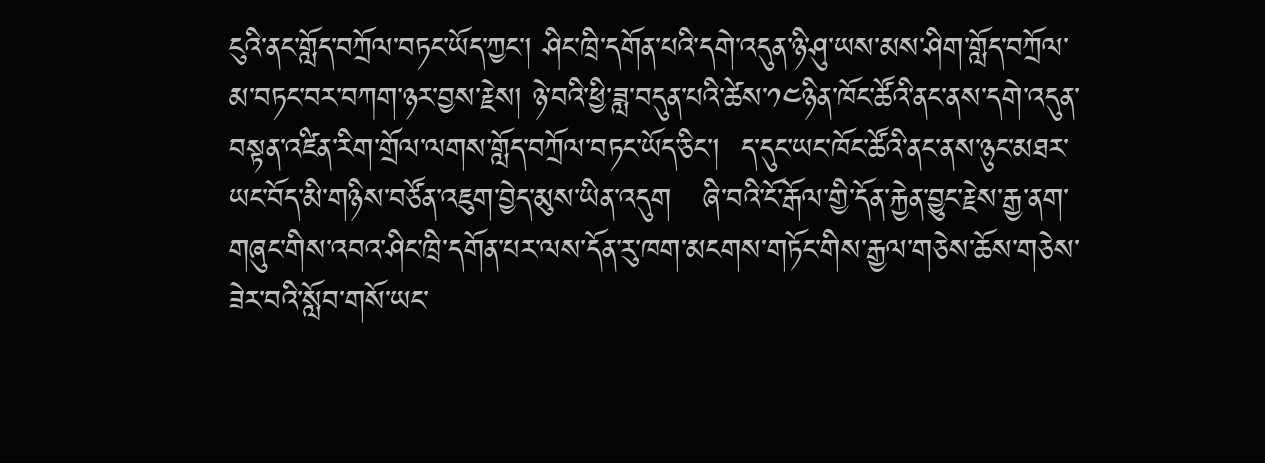ངུའི་ནང་གློད་བཀྲོལ་བཏང་ཡོད་ཀྱང་། ཤིང་ཁྲི་དགོན་པའི་དགེ་འདུན་ཉི་ཤུ་ཡས་མས་ཤིག་གློད་བཀྲོལ་མ་བཏང་བར་བཀག་ཉར་བྱས་རྗེས། ཉེ་བའི་ཕྱི་ཟླ་བདུན་པའི་ཚེས་༡༤ཉིན་ཁོང་ཚོའི་ནང་ནས་དགེ་འདུན་བསྟན་འཛིན་རིག་གྲོལ་ལགས་གློད་བཀྲོལ་བཏང་ཡོད་ཅིང་།  ད་དུང་ཡང་ཁོང་ཚོའི་ནང་ནས་ཉུང་མཐར་ཡང་བོད་མི་གཉིས་བཙོན་འཇུག་བྱེད་མུས་ཡིན་འདུག   ཞི་བའི་ངོ་རྒོལ་གྱི་དོན་རྐྱེན་བྱུང་རྗེས་རྒྱ་ནག་གཞུང་གིས་འབའ་ཤིང་ཁྲི་དགོན་པར་ལས་དོན་རུ་ཁག་མངགས་གཏོང་གིས་རྒྱལ་གཅེས་ཆོས་གཅེས་ཟེར་བའི་སློབ་གསོ་ཡང་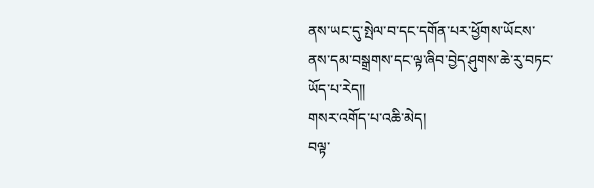ནས་ཡང་དུ་སྤེལ་བ་དང་དགོན་པར་ཕྱོགས་ཡོངས་ནས་དམ་བསྒྲགས་དང་ལྟ་ཞིབ་བྱེད་ཤུགས་ཆེ་རུ་བཏང་ཡོད་པ་རེད༎
གསར་འགོད་པ་འཆི་མེད།
བལྟ་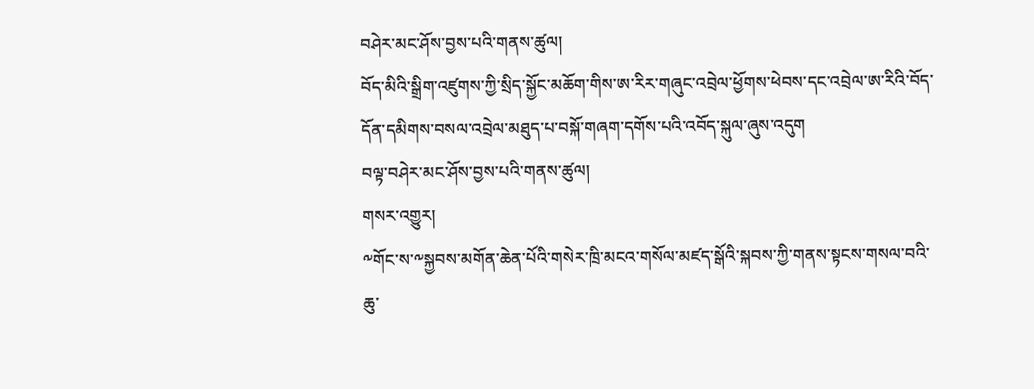བཤེར་མང་ཤོས་བྱས་པའི་གནས་ཚུལ།
བོད་མིའི་སྒྲིག་འཛུགས་ཀྱི་སྲིད་སྐྱོང་མཆོག་གིས་ཨ་རིར་གཞུང་འབྲེལ་ཕྱོགས་ཕེབས་དང་འབྲེལ་ཨ་རིའི་བོད་དོན་དམིགས་བསལ་འབྲེལ་མཐུད་པ་བསྐོ་གཞག་དགོས་པའི་འབོད་སྐུལ་ཞུས་འདུག
བལྟ་བཤེར་མང་ཤོས་བྱས་པའི་གནས་ཚུལ།
གསར་འགྱུར།
༸གོང་ས་༸སྐྱབས་མགོན་ཆེན་པོའི་གསེར་ཁྲི་མངའ་གསོལ་མཛད་སྒོའི་སྐབས་ཀྱི་གནས་སྟངས་གསལ་བའི་ཆུ་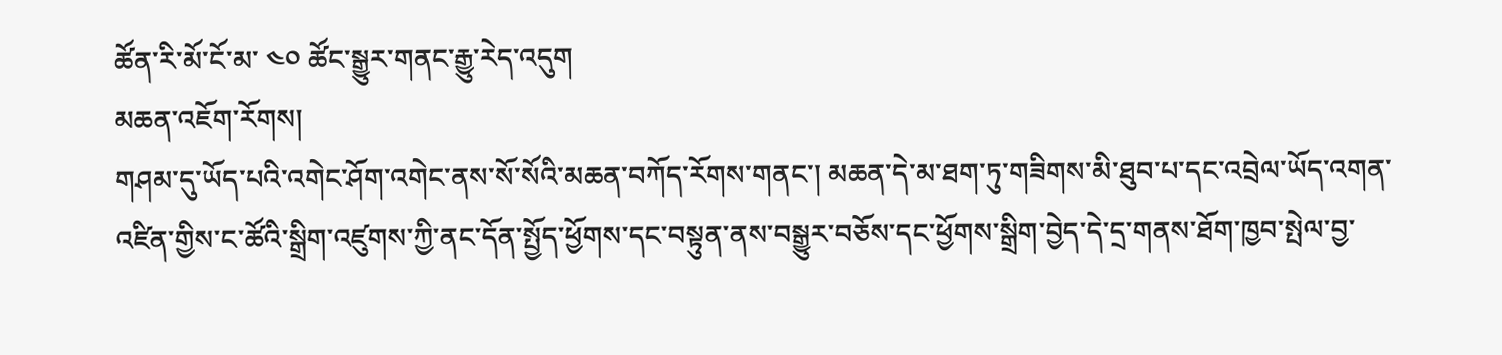ཚོན་རི་མོ་ངོ་མ་ ༤༠ ཚོང་སྒྱུར་གནང་རྒྱུ་རེད་འདུག
མཆན་འཇོག་རོགས།
གཤམ་དུ་ཡོད་པའི་འགེང་ཤོག་འགེང་ནས་སོ་སོའི་མཆན་བཀོད་རོགས་གནང་། མཆན་དེ་མ་ཐག་ཏུ་གཟིགས་མི་ཐུབ་པ་དང་འབྲེལ་ཡོད་འགན་འཛིན་གྱིས་ང་ཚོའི་སྒྲིག་འཛུགས་ཀྱི་ནང་དོན་སྤྱོད་ཕྱོགས་དང་བསྟུན་ནས་བསྒྱུར་བཅོས་དང་ཕྱོགས་སྒྲིག་བྱེད་དེ་དྲ་གནས་ཐོག་ཁྱབ་སྤེལ་བྱ་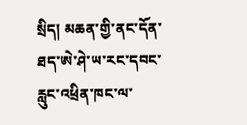སྲིད། མཆན་གྱི་ནང་དོན་ཐད་ཨེ་ཤེ་ཡ་རང་དབང་རླུང་འཕྲིན་ཁང་ལ་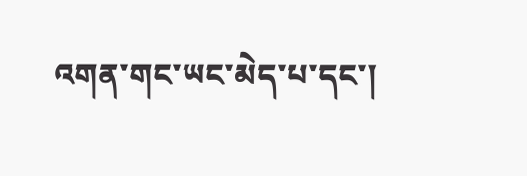འགན་གང་ཡང་མེད་པ་དང་།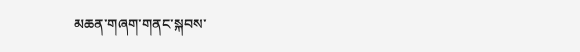མཆན་གཞག་གནང་སྐབས་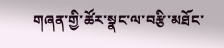གཞན་གྱི་ཚོར་སྣང་ལ་བརྩི་མཐོང་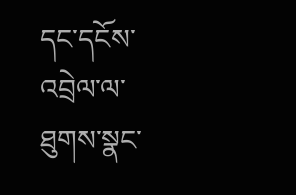དང་དངོས་འབྲེལ་ལ་ཐུགས་སྣང་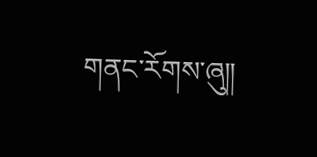གནང་རོགས་ཞུ༎